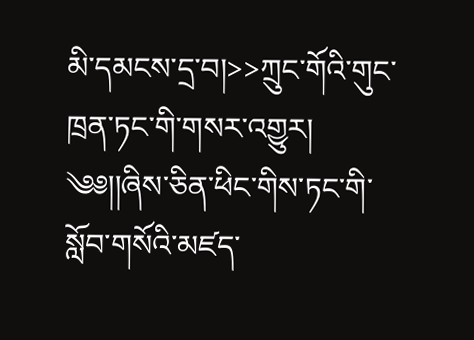མི་དམངས་དྲ་བ།>>ཀྲུང་གོའི་གུང་ཁྲན་ཏང་གི་གསར་འགྱུར།
༄༅།།ཞིས་ཅིན་ཕིང་གིས་ཏང་གི་སློབ་གསོའི་མཛད་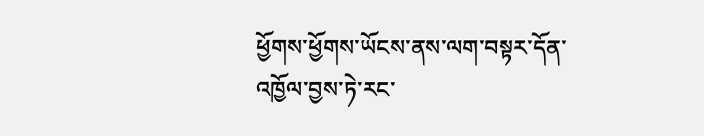ཕྱོགས་ཕྱོགས་ཡོངས་ནས་ལག་བསྟར་དོན་
འཁྱོལ་བྱས་ཏེ་རང་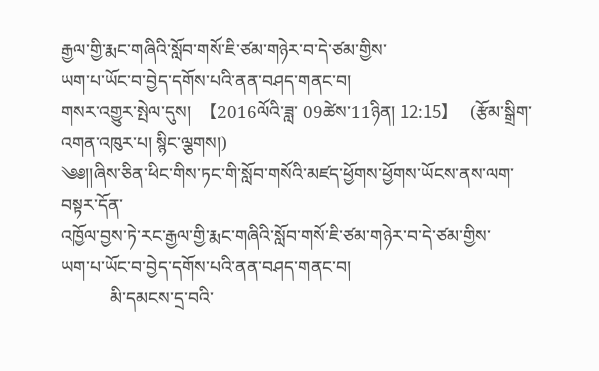རྒྱལ་གྱི་རྨང་གཞིའི་སློབ་གསོ་ཇི་ཙམ་གཉེར་བ་དེ་ཙམ་གྱིས་
ཡག་པ་ཡོང་བ་བྱེད་དགོས་པའི་ནན་བཤད་གནང་བ།
གསར་འགྱུར་སྤེལ་དུས།  【2016ལོའི་ཟླ་ 09ཚེས་11ཉིན། 12:15】   (རྩོམ་སྒྲིག་འགན་འཁུར་པ། སྙིང་ལྕགས།)
༄༅།།ཞིས་ཅིན་ཕིང་གིས་ཏང་གི་སློབ་གསོའི་མཛད་ཕྱོགས་ཕྱོགས་ཡོངས་ནས་ལག་བསྟར་དོན་
འཁྱོལ་བྱས་ཏེ་རང་རྒྱལ་གྱི་རྨང་གཞིའི་སློབ་གསོ་ཇི་ཙམ་གཉེར་བ་དེ་ཙམ་གྱིས་
ཡག་པ་ཡོང་བ་བྱེད་དགོས་པའི་ནན་བཤད་གནང་བ།
           མི་དམངས་དྲ་བའི་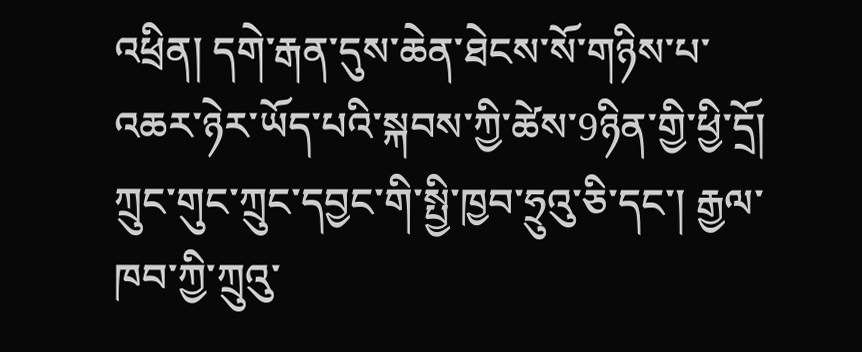འཕྲིན། དགེ་རྒན་དུས་ཆེན་ཐེངས་སོ་གཉིས་པ་འཆར་ཉེར་ཡོད་པའི་སྐབས་ཀྱི་ཚེས་9ཉིན་གྱི་ཕྱི་དྲོ། ཀྲུང་གུང་ཀྲུང་དབྱང་གི་སྤྱི་ཁྱབ་ཧྲུའུ་ཅི་དང་། རྒྱལ་ཁབ་ཀྱི་ཀྲུའུ་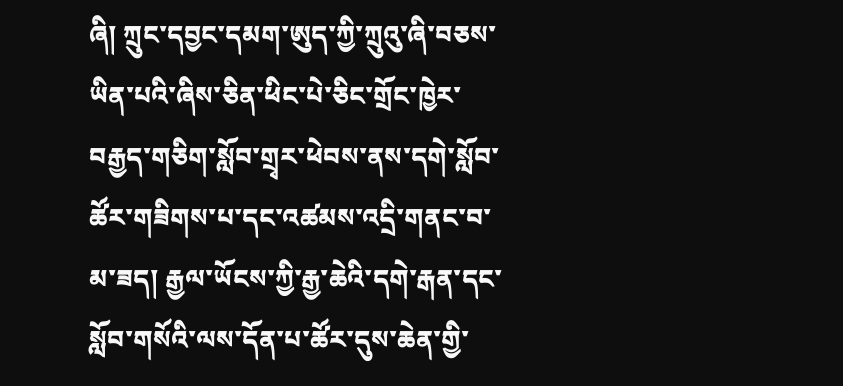ཞི། ཀྲུང་དབྱང་དམག་ཨུད་ཀྱི་ཀྲུའུ་ཞི་བཅས་ཡིན་པའི་ཞིས་ཅིན་ཕིང་པེ་ཅིང་གྲོང་ཁྱེར་བརྒྱད་གཅིག་སློབ་གྲྭར་ཕེབས་ནས་དགེ་སློབ་ཚོར་གཟིགས་པ་དང་འཚམས་འདྲི་གནང་བ་མ་ཟད། རྒྱལ་ཡོངས་ཀྱི་རྒྱ་ཆེའི་དགེ་རྒན་དང་སློབ་གསོའི་ལས་དོན་པ་ཚོར་དུས་ཆེན་གྱི་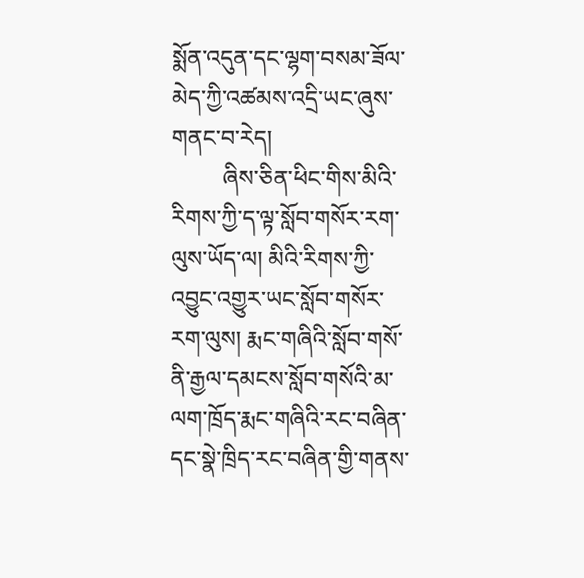སྨོན་འདུན་དང་ལྷག་བསམ་ཟོལ་མེད་ཀྱི་འཚམས་འདྲི་ཡང་ཞུས་གནང་བ་རེད།
         ཞིས་ཅིན་ཕིང་གིས་མིའི་རིགས་ཀྱི་ད་ལྟ་སློབ་གསོར་རག་ལུས་ཡོད་ལ། མིའི་རིགས་ཀྱི་འབྱུང་འགྱུར་ཡང་སློབ་གསོར་རག་ལུས། རྨང་གཞིའི་སློབ་གསོ་ནི་རྒྱལ་དམངས་སློབ་གསོའི་མ་ལག་ཁྲོད་རྨང་གཞིའི་རང་བཞིན་དང་སྣེ་ཁྲིད་རང་བཞིན་གྱི་གནས་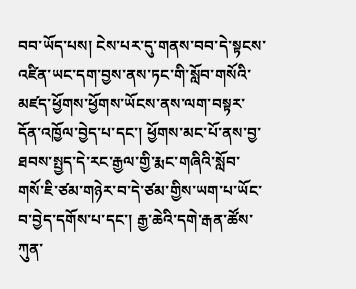བབ་ཡོད་པས། ངེས་པར་དུ་གནས་བབ་དེ་སྟངས་འཛིན་ཡང་དག་བྱས་ནས་ཏང་གི་སློབ་གསོའི་མཛད་ཕྱོགས་ཕྱོགས་ཡོངས་ནས་ལག་བསྟར་དོན་འཁྱོལ་བྱེད་པ་དང་། ཕྱོགས་མང་པོ་ནས་བྱ་ཐབས་སྤྱད་དེ་རང་རྒྱལ་གྱི་རྨང་གཞིའི་སློབ་གསོ་ཇི་ཙམ་གཉེར་བ་དེ་ཙམ་གྱིས་ཡག་པ་ཡོང་བ་བྱེད་དགོས་པ་དང་། རྒྱ་ཆེའི་དགེ་རྒན་ཚོས་ཀུན་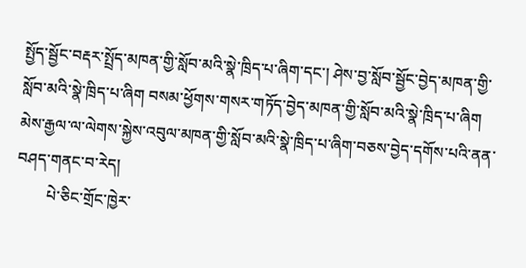སྤྱོད་སྦྱོང་བརྡར་སྤྲོད་མཁན་གྱི་སློབ་མའི་སྣེ་ཁྲིད་པ་ཞིག་དང་། ཤེས་བྱ་སློབ་སྦྱོང་བྱེད་མཁན་གྱི་སློབ་མའི་སྣེ་ཁྲིད་པ་ཞིག བསམ་ཕྱོགས་གསར་གཏོད་བྱེད་མཁན་གྱི་སློབ་མའི་སྣེ་ཁྲིད་པ་ཞིག མེས་རྒྱལ་ལ་ལེགས་སྐྱེས་འབུལ་མཁན་གྱི་སློབ་མའི་སྣེ་ཁྲིད་པ་ཞིག་བཅས་བྱེད་དགོས་པའི་ནན་བཤད་གནང་བ་རེད།
        པེ་ཅིང་གྲོང་ཁྱེར་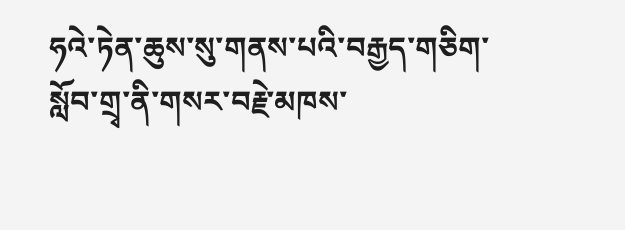ཧའེ་ཏེན་ཆུས་སུ་གནས་པའི་བརྒྱད་གཅིག་སློབ་གྲྭ་ནི་གསར་བརྗེ་མཁས་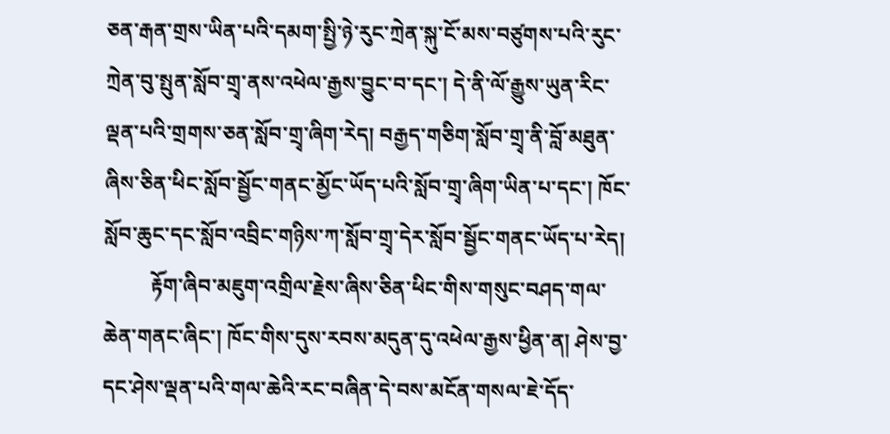ཅན་རྒན་གྲས་ཡིན་པའི་དམག་སྤྱི་ཉེ་རུང་ཀྲེན་སྐུ་ངོ་མས་བཙུགས་པའི་རུང་ཀྲེན་བུ་སྤུན་སློབ་གྲྭ་ནས་འཕེལ་རྒྱས་བྱུང་བ་དང་། དེ་ནི་ལོ་རྒྱུས་ཡུན་རིང་ལྡན་པའི་གྲགས་ཅན་སློབ་གྲྭ་ཞིག་རེད། བརྒྱད་གཅིག་སློབ་གྲྭ་ནི་བློ་མཐུན་ཞིས་ཅིན་ཕིང་སློབ་སྦྱོང་གནང་མྱོང་ཡོད་པའི་སློབ་གྲྭ་ཞིག་ཡིན་པ་དང་། ཁོང་སློབ་ཆུང་དང་སློབ་འབྲིང་གཉིས་ཀ་སློབ་གྲྭ་དེར་སློབ་སྦྱོང་གནང་ཡོད་པ་རེད།
         རྟོག་ཞིབ་མཇུག་འགྲིལ་རྗེས་ཞིས་ཅིན་ཕིང་གིས་གསུང་བཤད་གལ་ཆེན་གནང་ཞིང་། ཁོང་གིས་དུས་རབས་མདུན་དུ་འཕེལ་རྒྱས་ཕྱིན་ན། ཤེས་བྱ་དང་ཤེས་ལྡན་པའི་གལ་ཆེའི་རང་བཞིན་དེ་བས་མངོན་གསལ་ཇེ་དོད་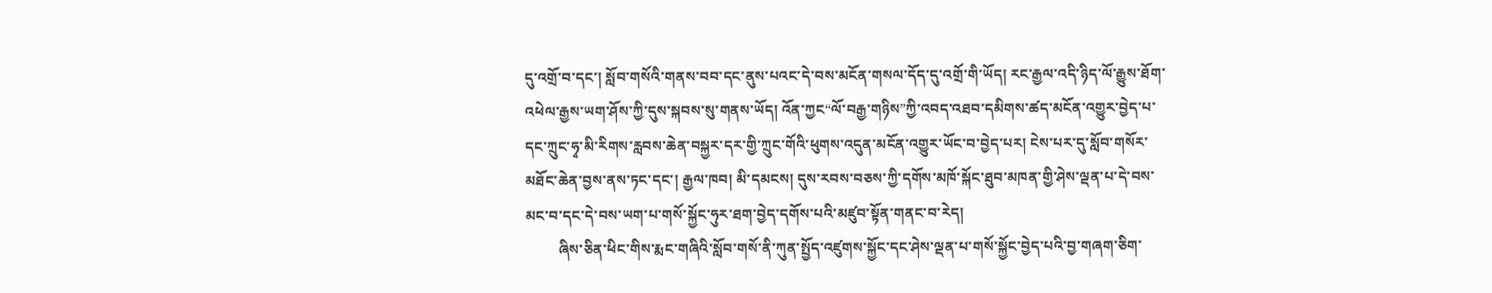དུ་འགྲོ་བ་དང་། སློབ་གསོའི་གནས་བབ་དང་ནུས་པའང་དེ་བས་མངོན་གསལ་དོད་དུ་འགྲོ་གི་ཡོད། རང་རྒྱལ་འདི་ཉིད་ལོ་རྒྱུས་ཐོག་འཕེལ་རྒྱས་ཡག་ཤོས་ཀྱི་དུས་སྐབས་སུ་གནས་ཡོད། འོན་ཀྱང“ལོ་བརྒྱ་གཉིས”ཀྱི་འབད་འཐབ་དམིགས་ཚད་མངོན་འགྱུར་བྱེད་པ་དང་ཀྲུང་ཧྭ་མི་རིགས་རླབས་ཆེན་བསྐྱར་དར་གྱི་ཀྲུང་གོའི་ཕུགས་འདུན་མངོན་འགྱུར་ཡོང་བ་བྱེད་པར། ངེས་པར་དུ་སློབ་གསོར་མཐོང་ཆེན་བྱས་ནས་ཏང་དང་། རྒྱལ་ཁབ། མི་དམངས། དུས་རབས་བཅས་ཀྱི་དགོས་མཁོ་སྐོང་ཐུབ་མཁན་གྱི་ཤེས་ལྡན་པ་དེ་བས་མང་བ་དང་དེ་བས་ཡག་པ་གསོ་སྐྱོང་ཧུར་ཐག་བྱེད་དགོས་པའི་མཛུབ་སྟོན་གནང་བ་རེད།
         ཞིས་ཅིན་ཕིང་གིས་རྨང་གཞིའི་སློབ་གསོ་ནི་ཀུན་སྤྱོད་འཛུགས་སྐྱོང་དང་ཤེས་ལྡན་པ་གསོ་སྐྱོང་བྱེད་པའི་བྱ་གཞག་ཅིག་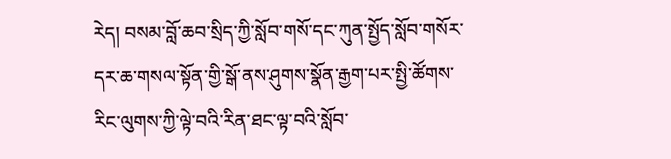རེད། བསམ་བློ་ཆབ་སྲིད་ཀྱི་སློབ་གསོ་དང་ཀུན་སྤྱོད་སློབ་གསོར་དར་ཆ་གསལ་སྟོན་གྱི་སྒོ་ནས་ཤུགས་སྣོན་རྒྱག་པར་སྤྱི་ཚོགས་རིང་ལུགས་ཀྱི་ལྟེ་བའི་རིན་ཐང་ལྟ་བའི་སློབ་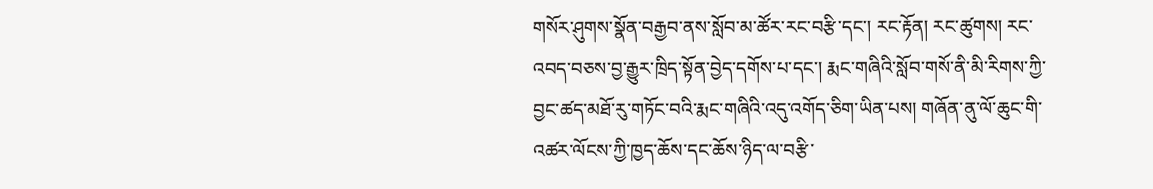གསོར་ཤུགས་སྣོན་བརྒྱབ་ནས་སློབ་མ་ཚོར་རང་བརྩི་དང་། རང་རྟོན། རང་ཚུགས། རང་འབད་བཅས་བྱ་རྒྱུར་ཁྲིད་སྟོན་བྱེད་དགོས་པ་དང་། རྨང་གཞིའི་སློབ་གསོ་ནི་མི་རིགས་ཀྱི་བྱང་ཚད་མཐོ་རུ་གཏོང་བའི་རྨང་གཞིའི་འདུ་འགོད་ཅིག་ཡིན་པས། གཞོན་ནུ་ལོ་ཆུང་གི་འཚར་ལོངས་ཀྱི་ཁྱད་ཆོས་དང་ཆོས་ཉིད་ལ་བརྩི་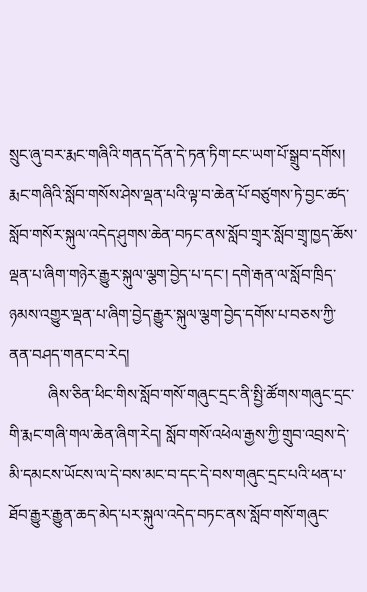སྲུང་ཞུ་བར་རྨང་གཞིའི་གནད་དོན་དེ་ཏན་ཏིག་ངང་ཡག་པོ་སྒྲུབ་དགོས། རྨང་གཞིའི་སློབ་གསོས་ཤེས་ལྡན་པའི་ལྟ་བ་ཆེན་པོ་བཙུགས་ཏེ་བྱང་ཚད་སློབ་གསོར་སྐུལ་འདེད་ཤུགས་ཆེན་བཏང་ནས་སློབ་གྲྭར་སློབ་གྲྭ་ཁྱད་ཆོས་ལྡན་པ་ཞིག་གཉེར་རྒྱུར་སྐུལ་ལྕག་བྱེད་པ་དང་། དགེ་རྒན་ལ་སློབ་ཁྲིད་ཉམས་འགྱུར་ལྡན་པ་ཞིག་བྱེད་རྒྱུར་སྐུལ་ལྕག་བྱེད་དགོས་པ་བཅས་ཀྱི་ནན་བཤད་གནང་བ་རེད།
          ཞིས་ཅིན་ཕིང་གིས་སློབ་གསོ་གཞུང་དྲང་ནི་སྤྱི་ཚོགས་གཞུང་དྲང་གི་རྨང་གཞི་གལ་ཆེན་ཞིག་རེད། སློབ་གསོ་འཕེལ་རྒྱས་ཀྱི་གྲུབ་འབྲས་དེ་མི་དམངས་ཡོངས་ལ་དེ་བས་མང་བ་དང་དེ་བས་གཞུང་དྲང་པའི་ཕན་པ་ཐོབ་རྒྱུར་རྒྱུན་ཆད་མེད་པར་སྐུལ་འདེད་བཏང་ནས་སློབ་གསོ་གཞུང་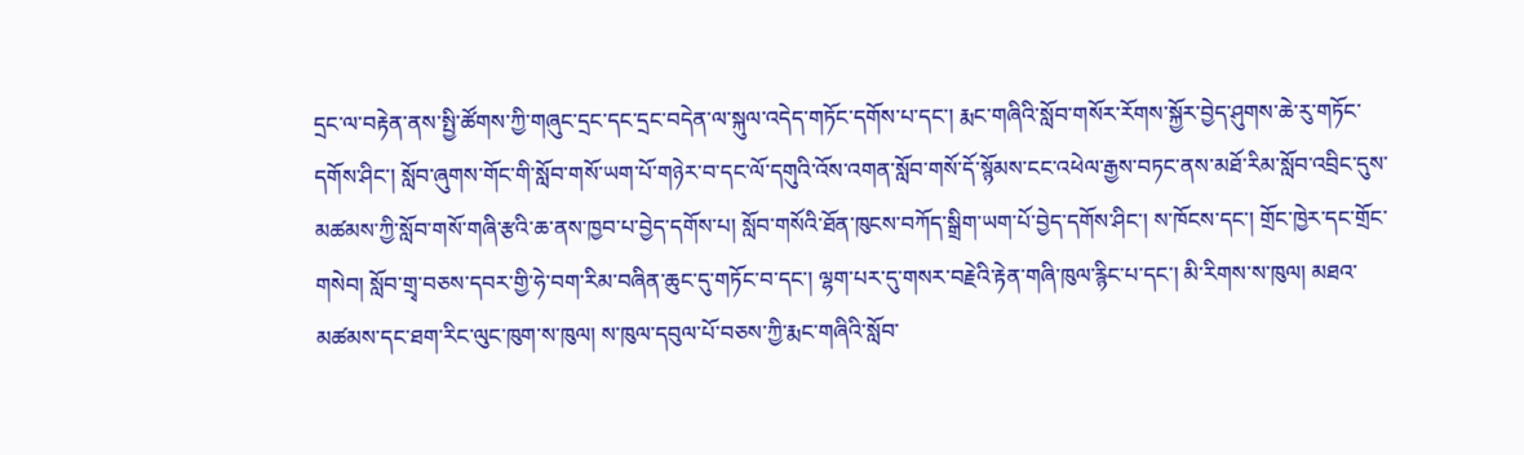དྲང་ལ་བརྟེན་ནས་སྤྱི་ཚོགས་ཀྱི་གཞུང་དྲང་དང་དྲང་བདེན་ལ་སྐུལ་འདེད་གཏོང་དགོས་པ་དང་། རྨང་གཞིའི་སློབ་གསོར་རོགས་སྐྱོར་བྱེད་ཤུགས་ཆེ་རུ་གཏོང་དགོས་ཤིང་། སློབ་ཞུགས་གོང་གི་སློབ་གསོ་ཡག་པོ་གཉེར་བ་དང་ལོ་དགུའི་འོས་འགན་སློབ་གསོ་དོ་སྙོམས་ངང་འཕེལ་རྒྱས་བཏང་ནས་མཐོ་རིམ་སློབ་འབྲིང་དུས་མཚམས་ཀྱི་སློབ་གསོ་གཞི་རྩའི་ཆ་ནས་ཁྱབ་པ་བྱེད་དགོས་པ། སློབ་གསོའི་ཐོན་ཁུངས་བཀོད་སྒྲིག་ཡག་པོ་བྱེད་དགོས་ཤིང་། ས་ཁོངས་དང་། གྲོང་ཁྱེར་དང་གྲོང་གསེབ། སློབ་གྲྭ་བཅས་དབར་གྱི་ཧེ་བག་རིམ་བཞིན་ཆུང་དུ་གཏོང་བ་དང་། ལྷག་པར་དུ་གསར་བརྗེའི་རྟེན་གཞི་ཁུལ་རྙིང་པ་དང་། མི་རིགས་ས་ཁུལ། མཐའ་མཚམས་དང་ཐག་རིང་ལུང་ཁུག་ས་ཁུལ། ས་ཁུལ་དབུལ་པོ་བཅས་ཀྱི་རྨང་གཞིའི་སློབ་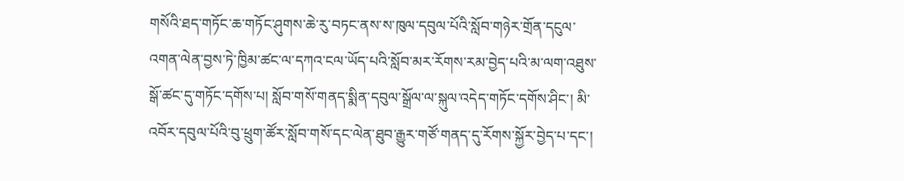གསོའི་ཐད་གཏོང་ཆ་གཏོང་ཤུགས་ཆེ་རུ་བཏང་ནས་ས་ཁུལ་དབུལ་པོའི་སློབ་གཉེར་གྲོན་དངུལ་འགན་ལེན་བྱས་ཏེ་ཁྱིམ་ཚང་ལ་དཀའ་ངལ་ཡོད་པའི་སློབ་མར་རོགས་རམ་བྱེད་པའི་མ་ལག་འཐུས་སྒོ་ཚང་དུ་གཏོང་དགོས་པ། སློབ་གསོ་གནད་སྨིན་དབུལ་སྒྲོལ་ལ་སྐུལ་འདེད་གཏོང་དགོས་ཤིང་། མི་འབོར་དབུལ་པོའི་བུ་ཕྲུག་ཚོར་སློབ་གསོ་དང་ལེན་ཐུབ་རྒྱུར་གཙོ་གནད་དུ་རོགས་སྐྱོར་བྱེད་པ་དང་།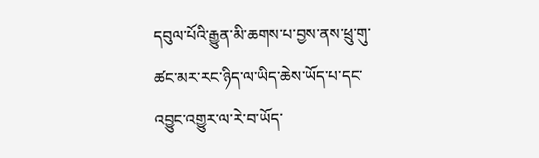དབུལ་པོའི་རྒྱུན་མི་ཆགས་པ་བྱས་ནས་ཕྲུ་གུ་ཚང་མར་རང་ཉིད་ལ་ཡིད་ཆེས་ཡོད་པ་དང་འབྱུང་འགྱུར་ལ་རེ་བ་ཡོད་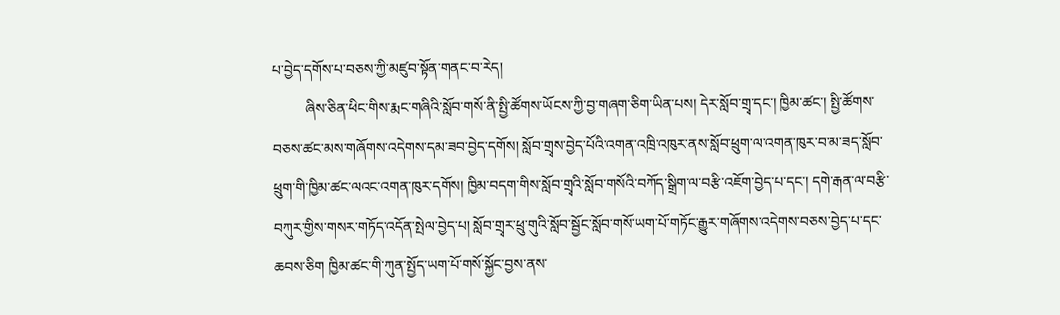པ་བྱེད་དགོས་པ་བཅས་ཀྱི་མཛུབ་སྟོན་གནང་བ་རེད།
         ཞིས་ཅིན་ཕིང་གིས་རྨང་གཞིའི་སློབ་གསོ་ནི་སྤྱི་ཚོགས་ཡོངས་ཀྱི་བྱ་གཞག་ཅིག་ཡིན་པས། དེར་སློབ་གྲྭ་དང་། ཁྱིམ་ཚང་། སྤྱི་ཚོགས་བཅས་ཚང་མས་གཞོགས་འདེགས་དམ་ཟབ་བྱེད་དགོས། སློབ་གྲྭས་བྱེད་པོའི་འགན་འཁྲི་འཁུར་ནས་སློབ་ཕྲུག་ལ་འགན་ཁུར་བ་མ་ཟད་སློབ་ཕྲུག་གི་ཁྱིམ་ཚང་ལའང་འགན་ཁུར་དགོས། ཁྱིམ་བདག་གིས་སློབ་གྲྭའི་སློབ་གསོའི་བཀོད་སྒྲིག་ལ་བརྩི་འཇོག་བྱེད་པ་དང་། དགེ་རྒན་ལ་བརྩི་བཀུར་གྱིས་གསར་གཏོད་འདོན་སྤེལ་བྱེད་པ། སློབ་གྲྭར་ཕྲུ་གུའི་སློབ་སྦྱོང་སློབ་གསོ་ཡག་པོ་གཏོང་རྒྱུར་གཞོགས་འདེགས་བཅས་བྱེད་པ་དང་ཆབས་ཅིག ཁྱིམ་ཚང་གི་ཀུན་སྤྱོད་ཡག་པོ་གསོ་སྐྱོང་བྱས་ནས་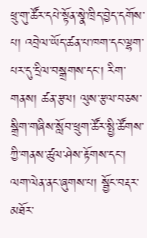ཕྲུ་གུ་ཚོར་དཔེ་སྟོན་སྣེ་ཁྲིད་བྱེད་དགོས་པ། འབྲེལ་ཡོད་ཚན་པ་ཁག་དང་ལྷག་པར་དུ་དྲིལ་བསྒྲགས་དང་། རིག་གནས། ཚན་རྩལ། ལུས་རྩལ་བཅས་སྒྲིག་གཞིས་སློབ་ཕྲུག་ཚོར་སྤྱི་ཚོགས་ཀྱི་གནས་ཚུལ་ཤེས་རྟོགས་དང་། ལག་ལེན་ནང་ཞུགས་པ། སྦྱོང་བརྡར་མཐོར་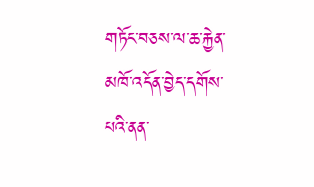གཏོང་བཅས་ལ་ཆ་རྐྱེན་མཁོ་འདོན་བྱེད་དགོས་པའི་ནན་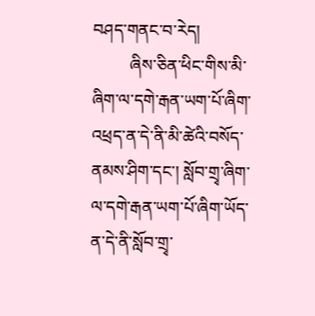བཤད་གནང་བ་རེད།
         ཞིས་ཅིན་ཕིང་གིས་མི་ཞིག་ལ་དགེ་རྒན་ཡག་པོ་ཞིག་འཕྲད་ན་དེ་ནི་མི་ཚེའི་བསོད་ནམས་ཤིག་དང་། སློབ་གྲྭ་ཞིག་ལ་དགེ་རྒན་ཡག་པོ་ཞིག་ཡོད་ན་དེ་ནི་སློབ་གྲྭ་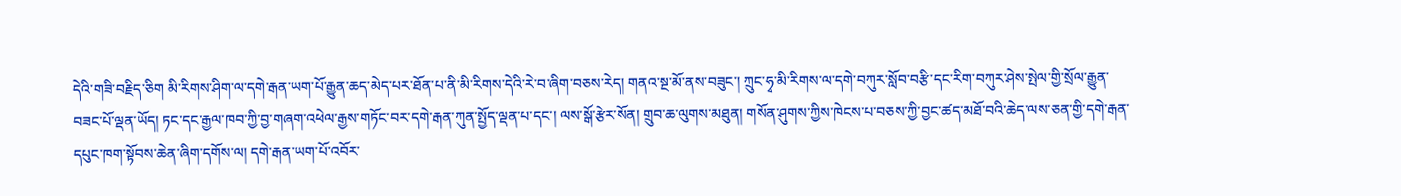དེའི་གཟི་བརྗིད་ཅིག མི་རིགས་ཤིག་ལ་དགེ་རྒན་ཡག་པོ་རྒྱུན་ཆད་མེད་པར་ཐོན་པ་ནི་མི་རིགས་དེའི་རེ་བ་ཞིག་བཅས་རེད། གནའ་སྔ་མོ་ནས་བཟུང་། ཀྲུང་ཧྭ་མི་རིགས་ལ་དགེ་བཀུར་སློབ་བརྩི་དང་རིག་བཀུར་ཤེས་སྤེལ་གྱི་སྲོལ་རྒྱུན་བཟང་པོ་ལྡན་ཡོད། ཏང་དང་རྒྱལ་ཁབ་ཀྱི་བྱ་གཞག་འཕེལ་རྒྱས་གཏོང་བར་དགེ་རྒན་ཀུན་སྤྱོད་ལྡན་པ་དང་། ལས་སྒོ་རྩེར་སོན། གྲུབ་ཆ་ལུགས་མཐུན། གསོན་ཤུགས་ཀྱིས་ཁེངས་པ་བཅས་ཀྱི་བྱང་ཚད་མཐོ་བའི་ཆེད་ལས་ཅན་གྱི་དགེ་རྒན་དཔུང་ཁག་སྟོབས་ཆེན་ཞིག་དགོས་ལ། དགེ་རྒན་ཡག་པོ་འབོར་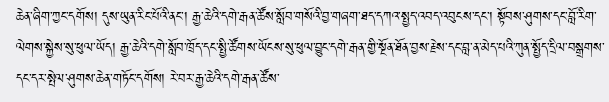ཆེན་ཞིག་ཀྱང་དགོས། དུས་ཡུན་རིང་པོའི་ནང་། རྒྱ་ཆེའི་དགེ་རྒན་ཚོས་སློབ་གསོའི་བྱ་གཞག་ཐད་དཀའ་སྤྱད་འབད་འབུངས་དང་། སྟོབས་ཤུགས་དང་བློ་རིག་ལེགས་སྐྱེས་སུ་ཕུལ་ཡོད། རྒྱ་ཆེའི་དགེ་སློབ་ཁྲོད་དང་སྤྱི་ཚོགས་ཡོངས་སུ་ཕུལ་བྱུང་དགེ་རྒན་གྱི་སྔོན་ཐོན་བྱས་རྗེས་དང་བླ་ན་མེད་པའི་ཀུན་སྤྱོད་དྲིལ་བསྒྲགས་དང་དར་སྤེལ་ཤུགས་ཆེན་གཏོང་དགོས། རེ་བར་རྒྱ་ཆེའི་དགེ་རྒན་ཚོས་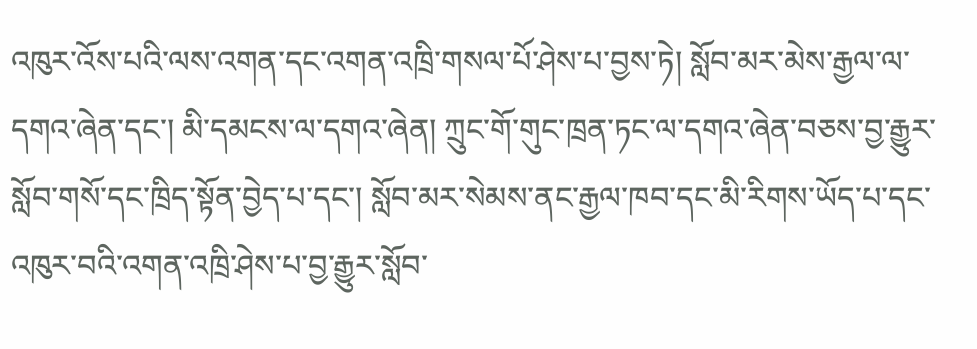འཁུར་འོས་པའི་ལས་འགན་དང་འགན་འཁྲི་གསལ་པོ་ཤེས་པ་བྱས་ཏེ། སློབ་མར་མེས་རྒྱལ་ལ་དགའ་ཞེན་དང་། མི་དམངས་ལ་དགའ་ཞེན། ཀྲུང་གོ་གུང་ཁྲན་ཏང་ལ་དགའ་ཞེན་བཅས་བྱ་རྒྱུར་སློབ་གསོ་དང་ཁྲིད་སྟོན་བྱེད་པ་དང་། སློབ་མར་སེམས་ནང་རྒྱལ་ཁབ་དང་མི་རིགས་ཡོད་པ་དང་འཁུར་བའི་འགན་འཁྲི་ཤེས་པ་བྱ་རྒྱུར་སློབ་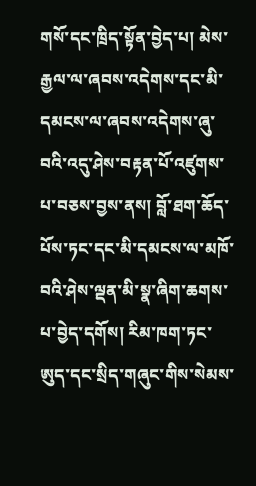གསོ་དང་ཁྲིད་སྟོན་བྱེད་པ། མེས་རྒྱལ་ལ་ཞབས་འདེགས་དང་མི་དམངས་ལ་ཞབས་འདེགས་ཞུ་བའི་འདུ་ཤེས་བརྟན་པོ་འཛུགས་པ་བཅས་བྱས་ནས། བློ་ཐག་ཆོད་པོས་ཏང་དང་མི་དམངས་ལ་མཁོ་བའི་ཤེས་ལྡན་མི་སྣ་ཞིག་ཆགས་པ་བྱེད་དགོས། རིམ་ཁག་ཏང་ཨུད་དང་སྲིད་གཞུང་གིས་སེམས་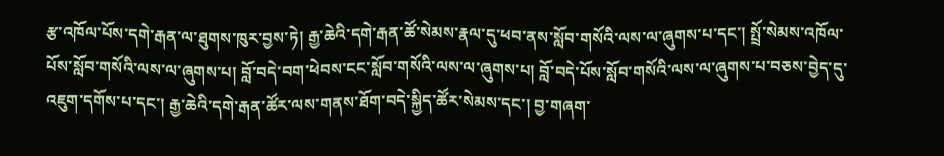རྩ་འཁོལ་པོས་དགེ་རྒན་ལ་ཐུགས་ཁུར་བྱས་ཏེ། རྒྱ་ཆེའི་དགེ་རྒན་ཚོ་སེམས་རྣལ་དུ་ཕབ་ནས་སློབ་གསོའི་ལས་ལ་ཞུགས་པ་དང་། སྤྲོ་སེམས་འཁོལ་པོས་སློབ་གསོའི་ལས་ལ་ཞུགས་པ། བློ་བདེ་བག་ཕེབས་ངང་སློབ་གསོའི་ལས་ལ་ཞུགས་པ། བློ་བདེ་པོས་སློབ་གསོའི་ལས་ལ་ཞུགས་པ་བཅས་བྱེད་དུ་འཇུག་དགོས་པ་དང་། རྒྱ་ཆེའི་དགེ་རྒན་ཚོར་ལས་གནས་ཐོག་བདེ་སྐྱིད་ཚོར་སེམས་དང་། བྱ་གཞག་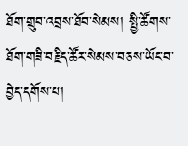ཐོག་གྲུབ་འབྲས་ཐོབ་སེམས། སྤྱི་ཚོགས་ཐོག་གཟི་བརྗིད་ཚོར་སེམས་བཅས་ཡོང་བ་བྱེད་དགོས་པ།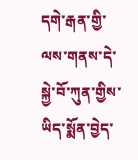དགེ་རྒན་གྱི་ལས་གནས་དེ་སྐྱེ་བོ་ཀུན་གྱིས་ཡིད་སྨོན་བྱེད་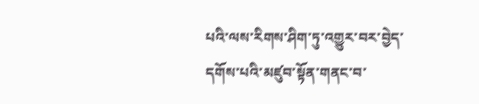པའི་ལས་རིགས་ཤིག་ཏུ་འགྱུར་བར་བྱེད་དགོས་པའི་མཛུབ་སྟོན་གནང་བ་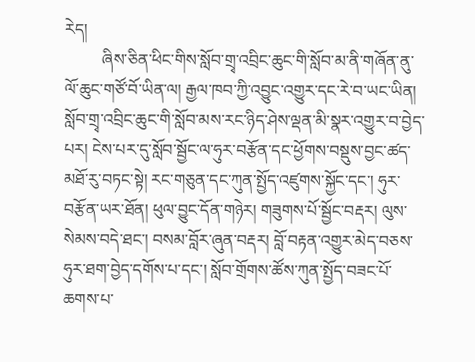རེད།
         ཞིས་ཅིན་ཕིང་གིས་སློབ་གྲྭ་འབྲིང་ཆུང་གི་སློབ་མ་ནི་གཞོན་ནུ་ལོ་ཆུང་གཙོ་བོ་ཡིན་ལ། རྒྱལ་ཁབ་ཀྱི་འབྱུང་འགྱུར་དང་རེ་བ་ཡང་ཡིན། སློབ་གྲྭ་འབྲིང་ཆུང་གི་སློབ་མས་རང་ཉིད་ཤེས་ལྡན་མི་སྣར་འགྱུར་བ་བྱེད་པར། ངེས་པར་དུ་སློབ་སྦྱོང་ལ་ཧུར་བརྩོན་དང་ཕྱོགས་བསྡུས་བྱང་ཚད་མཐོ་རུ་བཏང་སྟེ། རང་གཅུན་དང་ཀུན་སྤྱོད་འཛུགས་སྐྱོང་དང་། ཧུར་བརྩོན་ཡར་ཐོན། ཕུལ་བྱུང་དོན་གཉེར། གཟུགས་པོ་སྦྱོང་བརྡར། ལུས་སེམས་བདེ་ཐང་། བསམ་བློར་ཞུན་བརྡར། བློ་བརྟན་འགྱུར་མེད་བཅས་ཧུར་ཐག་བྱེད་དགོས་པ་དང་། སློབ་གྲོགས་ཚོས་ཀུན་སྤྱོད་བཟང་པོ་ཆགས་པ་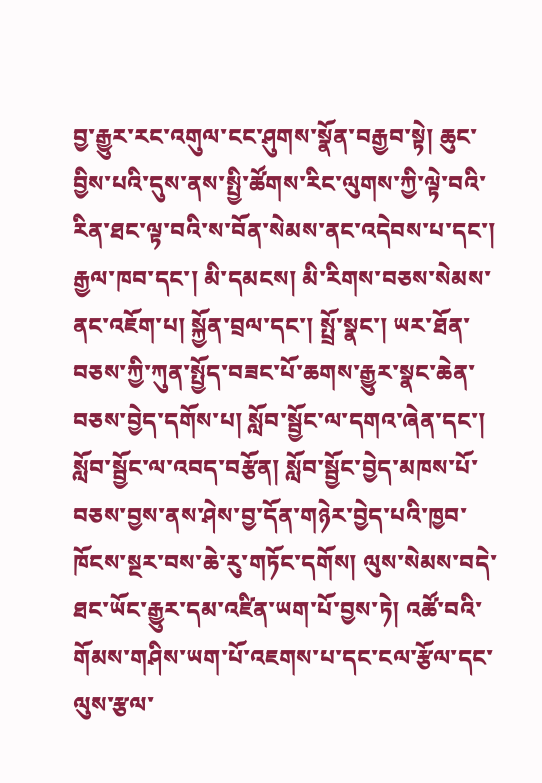བྱ་རྒྱུར་རང་འགུལ་ངང་ཤུགས་སྣོན་བརྒྱབ་སྟེ། ཆུང་བྱིས་པའི་དུས་ནས་སྤྱི་ཚོགས་རིང་ལུགས་ཀྱི་ལྟེ་བའི་རིན་ཐང་ལྟ་བའི་ས་བོན་སེམས་ནང་འདེབས་པ་དང་། རྒྱལ་ཁབ་དང་། མི་དམངས། མི་རིགས་བཅས་སེམས་ནང་འཇོག་པ། སྐྱོན་བྲལ་དང་། སྤྲོ་སྣང་། ཡར་ཐོན་བཅས་ཀྱི་ཀུན་སྤྱོད་བཟང་པོ་ཆགས་རྒྱུར་སྣང་ཆེན་བཅས་བྱེད་དགོས་པ། སློབ་སྦྱོང་ལ་དགའ་ཞེན་དང་། སློབ་སྦྱོང་ལ་འབད་བརྩོན། སློབ་སྦྱོང་བྱེད་མཁས་པོ་བཅས་བྱས་ནས་ཤེས་བྱ་དོན་གཉེར་བྱེད་པའི་ཁྱབ་ཁོངས་སྔར་བས་ཆེ་རུ་གཏོང་དགོས། ལུས་སེམས་བདེ་ཐང་ཡོང་རྒྱུར་དམ་འཛིན་ཡག་པོ་བྱས་ཏེ། འཚོ་བའི་གོམས་གཤིས་ཡག་པོ་འཇགས་པ་དང་ངལ་རྩོལ་དང་ལུས་རྩལ་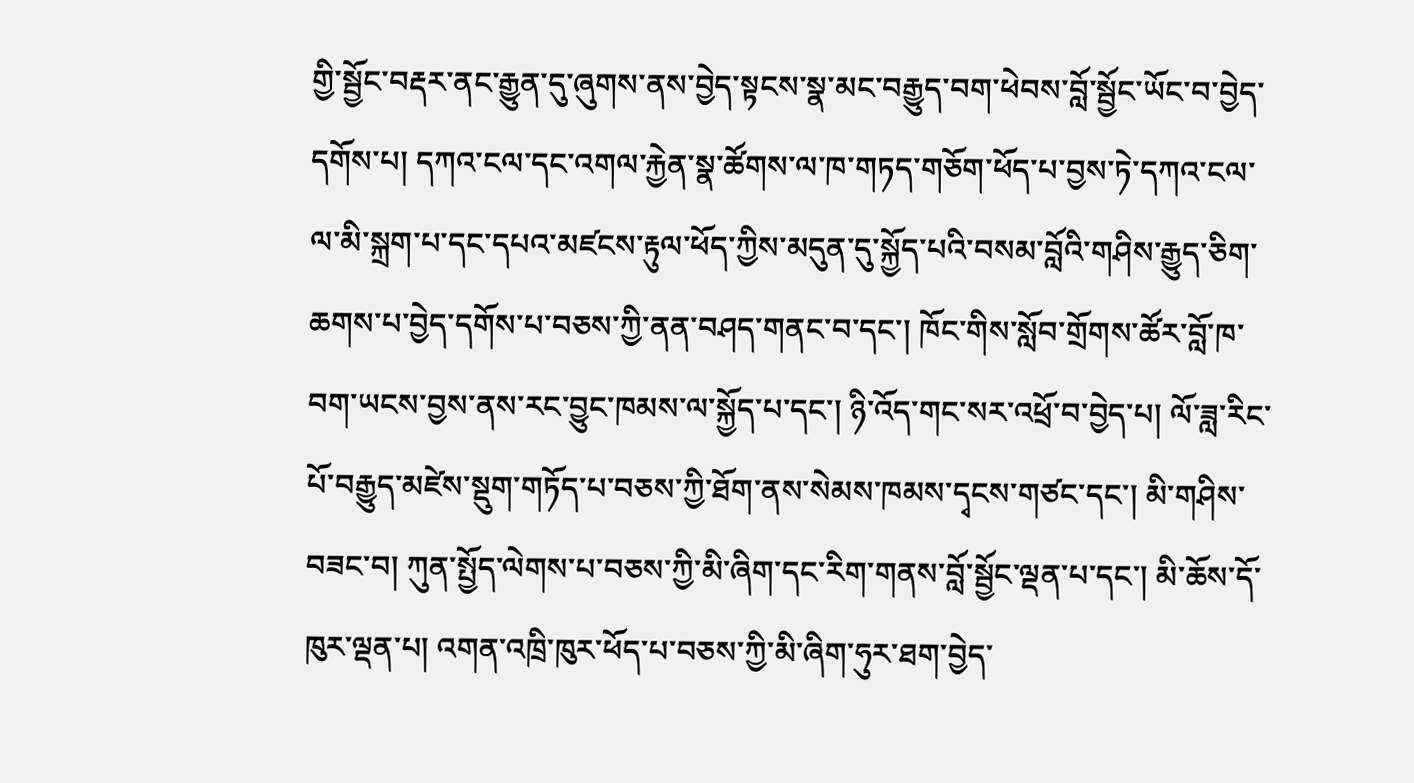གྱི་སྦྱོང་བརྡར་ནང་རྒྱུན་དུ་ཞུགས་ནས་བྱེད་སྟངས་སྣ་མང་བརྒྱུད་བག་ཕེབས་བློ་སྦྱོང་ཡོང་བ་བྱེད་དགོས་པ། དཀའ་ངལ་དང་འགལ་རྐྱེན་སྣ་ཚོགས་ལ་ཁ་གཏད་གཅོག་ཕོད་པ་བྱས་ཏེ་དཀའ་ངལ་ལ་མི་སྐྲག་པ་དང་དཔའ་མཛངས་རྟུལ་ཕོད་ཀྱིས་མདུན་དུ་སྐྱོད་པའི་བསམ་བློའི་གཤིས་རྒྱུད་ཅིག་ཆགས་པ་བྱེད་དགོས་པ་བཅས་ཀྱི་ནན་བཤད་གནང་བ་དང་། ཁོང་གིས་སློབ་གྲོགས་ཚོར་བློ་ཁ་བག་ཡངས་བྱས་ནས་རང་བྱུང་ཁམས་ལ་སྐྱོད་པ་དང་། ཉི་འོད་གང་སར་འཕྲོ་བ་བྱེད་པ། ལོ་ཟླ་རིང་པོ་བརྒྱུད་མཛེས་སྡུག་གཏོད་པ་བཅས་ཀྱི་ཐོག་ནས་སེམས་ཁམས་དྭངས་གཙང་དང་། མི་གཤིས་བཟང་བ། ཀུན་སྤྱོད་ལེགས་པ་བཅས་ཀྱི་མི་ཞིག་དང་རིག་གནས་བློ་སྦྱོང་ལྡན་པ་དང་། མི་ཆོས་དོ་ཁུར་ལྡན་པ། འགན་འཁྲི་ཁུར་ཕོད་པ་བཅས་ཀྱི་མི་ཞིག་ཧུར་ཐག་བྱེད་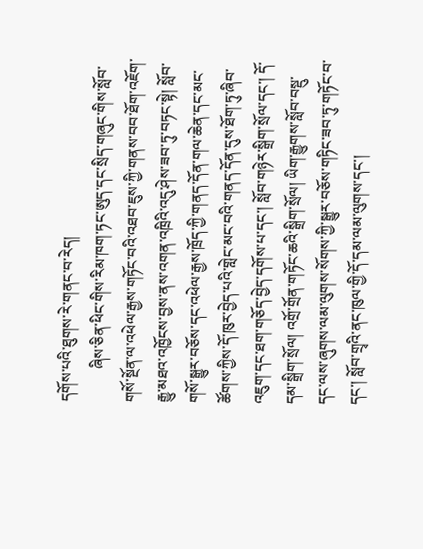དགོས་པའི་ཐུགས་རེ་གནང་བ་རེད།
         ཞིས་ཅིན་ཕིང་གིས་རིམ་ཁག་ཏང་ཨུད་དང་སྲིད་གཞུང་གིས་སློབ་གསོ་སྔོན་ལ་འཕེལ་རྒྱས་གཏོང་བའི་འཐབ་ཇུས་ཀྱི་གནས་བབ་ཐོག་འཇོག་རྒྱུ་མཐའ་འཁྱོངས་བྱས་ནས་འགན་འཁྲིའི་འདུ་ཤེས་ཟབ་ཏུ་བཏང་སྟེ། སློབ་གསོ་སྒྱུར་བཅོས་དང་འཕེལ་རྒྱས་ཁྲོད་ཀྱི་གནད་དོན་གལ་ཆེན་དང་མང་ཚོགས་ཀྱིས་དོ་ཁུར་བྱེད་པའི་གླེང་མང་བའི་གནད་དོན་དུས་ཐོག་ཏུ་ཞིབ་འཇུག་དང་ཐག་གཅོད་བྱེད་དགོས་པ་དང་། སློབ་གཉེར་སྒྲིག་སྲོལ་དང་། དོ་དམ་སྒྲིག་སྲོལ། འགྲོ་གྲོན་གཏོང་ཆའི་སྒྲིག་སྲོལ། ཡིག་རྒྱུགས་སློབ་བསྡུ་དང་ལས་ཞུགས་ལམ་ལུགས་སོགས་ཀྱི་སྒྱུར་བཅོས་གཏིང་ཟབ་ཏུ་གཏོང་བ་དང་། སློབ་གྲྭའི་ནང་ཁུལ་གྱི་དོ་དམ་ལམ་ལུགས་དང་།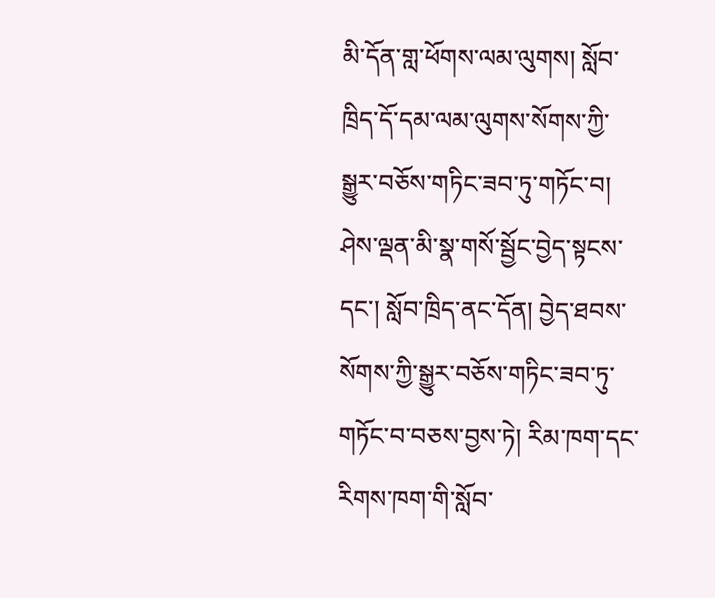མི་དོན་གླ་ཕོགས་ལམ་ལུགས། སློབ་ཁྲིད་དོ་དམ་ལམ་ལུགས་སོགས་ཀྱི་སྒྱུར་བཅོས་གཏིང་ཟབ་ཏུ་གཏོང་བ། ཤེས་ལྡན་མི་སྣ་གསོ་སྦྱོང་བྱེད་སྟངས་དང་། སློབ་ཁྲིད་ནང་དོན། བྱེད་ཐབས་སོགས་ཀྱི་སྒྱུར་བཅོས་གཏིང་ཟབ་ཏུ་གཏོང་བ་བཅས་བྱས་ཏེ། རིམ་ཁག་དང་རིགས་ཁག་གི་སློབ་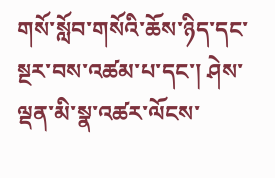གསོ་སློབ་གསོའི་ཆོས་ཉིད་དང་སྔར་བས་འཚམ་པ་དང་། ཤེས་ལྡན་མི་སྣ་འཚར་ལོངས་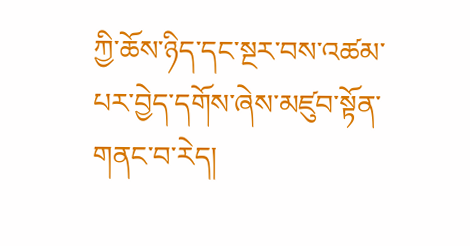ཀྱི་ཆོས་ཉིད་དང་སྔར་བས་འཚམ་པར་བྱེད་དགོས་ཞེས་མཛུབ་སྟོན་གནང་བ་རེད།